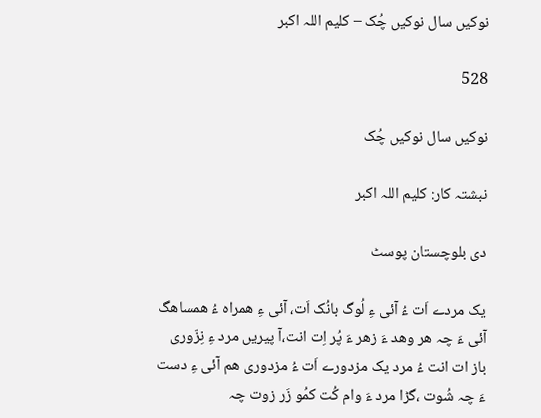نوکیں سال نوکیں چُک – کلیم اللہ اکبر

528

نوکیں سال نوکیں چُک

نبشتہ کار: کلیم اللہ اکبر

دی بلوچستان پوسٹ

یک مردے اَت ءُ آئی ءِ لُوگ بانُک اَت، آئی ءِ ھمراہ ءُ ھمساھگ آئی ءَ چہ ھر وھد ءَ زھر ءَ پُر اِت انت،آ پیریں مرد ءِ نِزّوری باز ات انت ءُ مرد یک مزدورے اَت ءُ مزدوری ھم آئی ءِ دست ءَ چہ شُوت ،گڑا مرد ءَ وام کُت کمُو زَر زوت چہ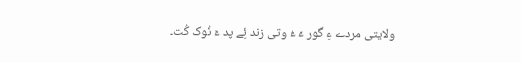ولایتی مردے ءِ گور ءَ ءُ وتی زند ئِے پد ءَ نُوک کُت۔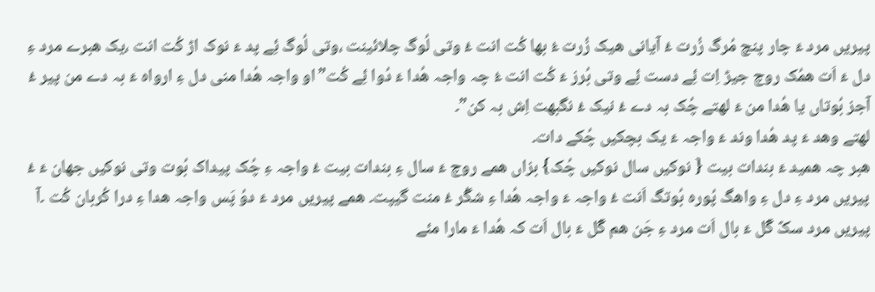پیریں مرد ءَ چار پنچ مُرگ زُرت ءُ آیانی ھیک زُرت ءُ بھا کُت انت ءُ وتی لُوگ چلائینت ،وتی لُوگ ئِے پد ءَ نوک اڑ کُت انت ،یک ھبرے مرد ءِ دل ءَ اَت ھمُک روچ جیڑ اِت ئِے دست ئِے وتی بُرز ءَ کُت انت ءُ چہ واجہ ھُدا ءَ دُوا ئِے کُت”او واجہ ھُدا منی دل ءِ ارواہ ءَ بہ دے من پیر ءُ آجز بُوتاں یا ھُدا من ءَ لھتے چُک بہ دے ءُ نیک ءُ نگبھت اِش بہ کن”۔
لھتے وھد ءَ پد ھُدا وند ءَ واجہ ءَ یک بچکیں چُکے دات۔
ھبر چہ ھمید ءَ بندات بیت { نوکیں سال نوکیں چُک} بزاں ھمے روچ ءَ سال ءِ بندات بیت ءُ واجہ ءِ چُک پیداک بُوت وتی نوکیں جھان ءَ ءُ پیریں مرد ءِ دل ءِ واھگ پُورہ بُوتگ اَنت ءُ واجہ ءَ واجہ ھُدا ءِ شگُر ءُ منت گیپت۔ ھمے پیریں مرد ءَ دوُ پَس واجہ ھدا ءِ درا کُربان کُت ۔آ پیریں مرد سکّ گّل ءَ بال اَت مرد ءِ جَن ھم گّل ءَ بال اَت کہ ھُدا ءَ مارا مئے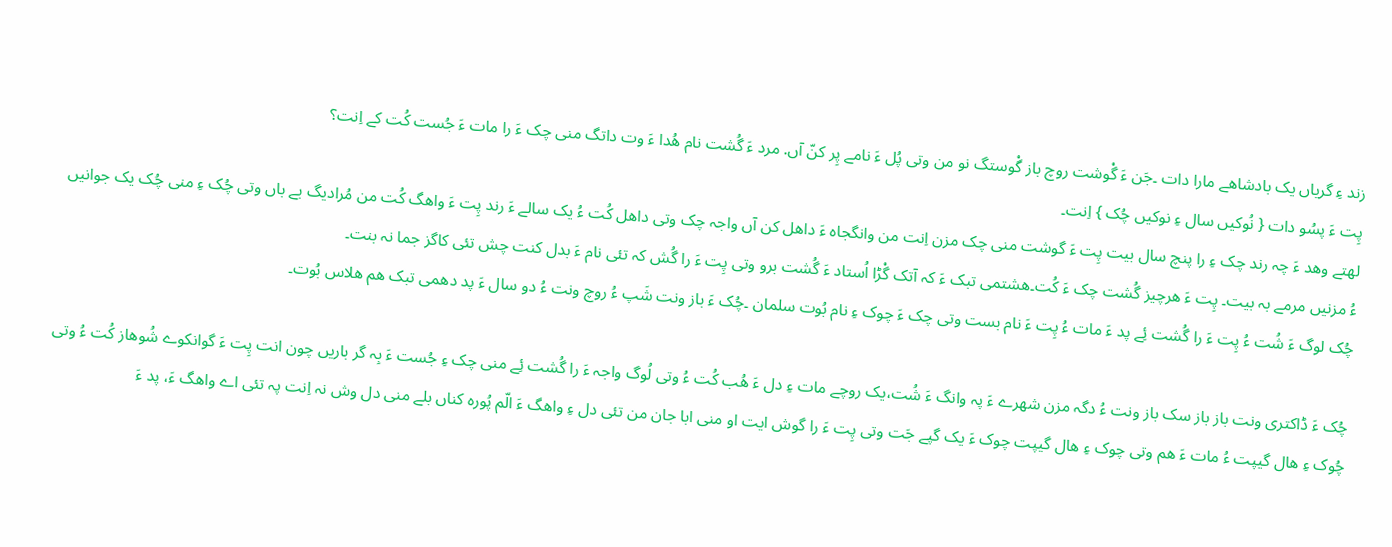زند ءِ گریاں یک بادشاھے مارا دات ۔جَن ءَ گْوشت روچ باز گْوستگ نو من وتی پُل ءَ نامے پِر کنّ آں. مرد ءَ گُشت نام ھُدا ءَ وت داتگ منی چک ءَ را مات ءَ جُست کُت کے اِنت؟
پِت ءَ پسُو دات { نُوکیں سال ءِ نوکیں چُک } اِنت۔
لھتے وھد ءَ چہ رند چک ءِ را پنچ سال بیت پِت ءَ گوشت منی چک مزن اِنت من وانگجاہ ءَ داھل کن آں واجہ چک وتی داھل کُت ءُ یک سالے ءَ رند پِت ءَ واھگ کُت من مُرادیگ بے باں وتی چُک ءِ منی چُک یک جوانیں ءُ مزنیں مرمے بہ بیت۔ پِت ءَ ھرچیز گُشت چک ءَ کُت۔ھشتمی تبک ءَ کہ آتک گْڑا اُستاد ءَ گُشت برو وتی پِت ءَ را گُش کہ تئی نام ءَ بدل کنت چش تئی کاگز جما نہ بنت۔
چُک لوگ ءَ شُت ءُ پِت ءَ را گُشت ئِے پد ءَ مات ءُ پِت ءَ نام بست وتی چک ءَ چوک ءِ نام بُوت سلمان ۔چُک ءَ باز ونت شَپ ءُ روچ ونت ءُ دو سال ءَ پد دھمی تبک ھم ھلاس بُوت۔

چُک ءَ ڈاکتری ونت باز باز سک باز ونت ءُ دگہ مزن شھرے ءَ پہ وانگ ءَ شُت،یک روچے مات ءِ دل ءَ ھُب کُت ءُ وتی لُوگ واجہ ءَ را گُشت ئِے منی چک ءِ جُست ءَ بِہ گر باریں چون انت پِت ءَ گوانکوے شُوھاز کُت ءُ وتی چُوک ءِ ھال گیپت ءُ مات ءَ ھم وتی چوک ءِ ھال گیپت چوک ءَ یک گپے جَت وتی پِت ءَ را گوش ایت او منی ابا جان من تئی دل ءِ واھگ ءَ الّم پُورہ کناں بلے منی دل وش نہ اِنت پہ تئی اے واھگ ءَ، پد ءَ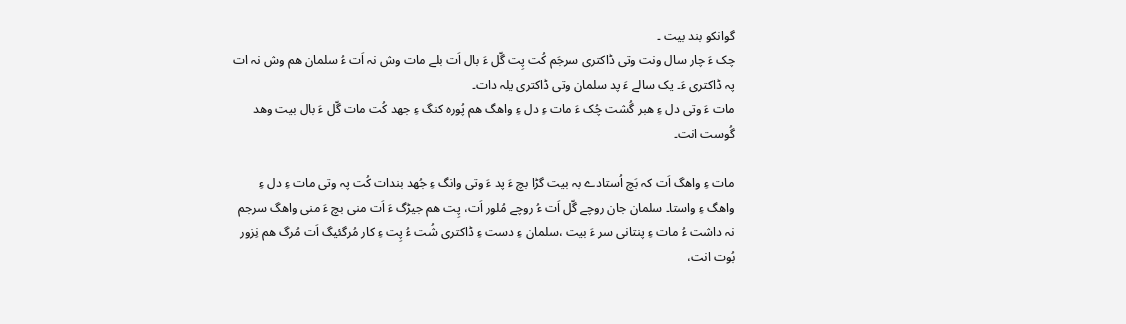گوانکو بند بیت ۔
چک ءَ چار سال ونت وتی ڈاکتری سرجَم کُت پِت گّل ءَ بال اَت بلے مات وش نہ اَت ءُ سلمان ھم وش نہ ات پہ ڈاکتری ءَ۔ یک سالے ءَ پد سلمان وتی ڈاکتری یلہ دات۔
مات ءَ وتی دل ءِ ھبر گُشت چُک ءَ مات ءِ دل ءِ واھگ ھم پُورہ کنگ ءِ جھد کُت مات گّل ءَ بال بیت وھد گُوست انت۔

مات ءِ واھگ اَت کہ بَچ اُستادے بہ بیت گڑا بچ ءَ پد ءَ وتی وانگ ءِ جُھد بندات کُت پہ وتی مات ءِ دل ءِ واھگ ءِ واستا۔ سلمان جان روچے گّل اَت ءُ روچے مُلور اَت، پِت ھم جیڑگ ءَ اَت منی بچ ءَ منی واھگ سرجم نہ داشت ءُ مات ءِ پنتانی سر ءَ بیت ،سلمان ءِ دست ءِ ڈاکتری شُت ءُ پِت ءِ کار مُرگئیگ اَت مُرگ ھم نِزور بُوت انت،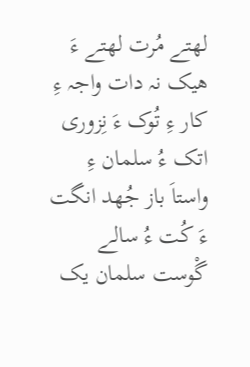لھتے مُرت لھتے ءَ ھیک نہ دات واجہ ءِ کار ءِ تُوک ءَ نِزوری اتک ءُ سلمان ءِ واستاَ باز جُھد انگت ءَ کُت ءُ سالے گْوست سلمان یک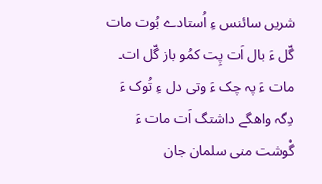شریں سائنس ءِ اُستادے بُوت مات گّل ءَ بال اَت پِت کمُو باز گّل ات۔
مات ءَ پہ چک ءَ وتی دل ءِ تُوک ءَ دِگہ واھگے داشتگ اَت مات ءَ گْوشت منی سلمان جان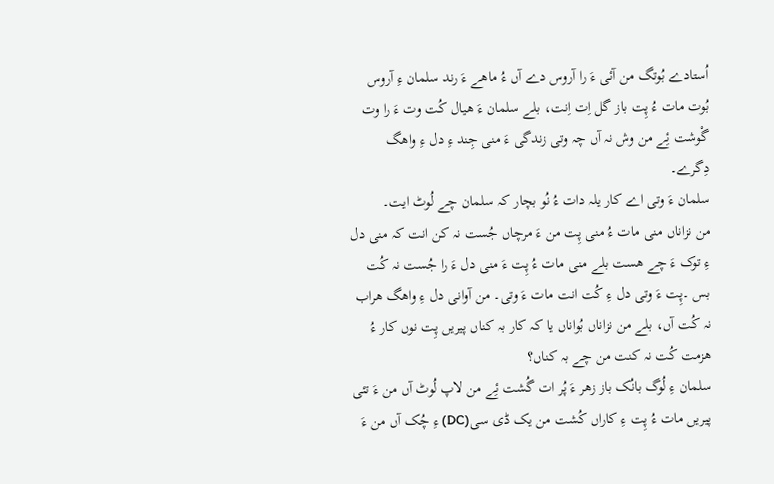اُستادے بُوتگ من آئی ءَ را آروس دے آں ءُ ماھے ءَ رند سلمان ءِ آروس بُوت مات ءُ پِت باز گل اِت اِنت، بلے سلمان ءَ ھیال کُت وت ءَ را وت گْوشت ئِے من وش نہ آں چہ وتی زندگی ءَ منی جِند ءِ دل ءِ واھگ دِگرے۔
سلمان ءَ وتی اے کار یلہ دات ءُ نُو بچار کہ سلمان چے لُوٹ ایت۔
من نزاناں منی مات ءُ منی پِت من ءَ مرچاں جُست نہ کن انت کہ منی دل ءِ توک ءَ چے ھست بلے منی مات ءُ پِت ءَ منی دل ءَ را جُست نہ کُت بس ۔پِت ءَ وتی دل ءِ کُت انت مات ءَ وتی۔ من آوانی دل ءِ واھگ ھراب نہ کُت آں، بلے من نزاناں بُواناں یا کہ کار بہ کناں پیریں پِت نوں کار ءُ ھزمت کُت نہ کنت من چے بہ کناں؟
سلمان ءِ لُوگ بانُک باز زھر ءَ پُر ات گُشت ئِے من لاپ لُوٹ آں من ءَ تئی پیریں مات ءُ پِت ءِ کاراں کُشت من یک ڈی سی(DC) ءِ چُک آں من ءَ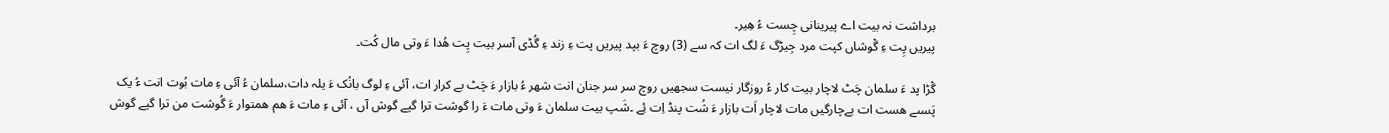برداشت نہ بیت اے پیرینانی چِست ءُ ھِیر۔
پیریں پِت ءِ گْوشاں کپت مرد جِیڑگ ءَ لگ ات کہ سے (3) روچ ءَ بپد پیریں پت ءِ زند ءِ گُڈی آسر بیت پِت ھُدا ءَ وتی مال کُت۔

گْڑا پد ءَ سلمان چَٹ لاچار بیت کار ءُ روزگار نیست سجھیں روچ سر سر جنان انت شھر ءُ بازار ءَ چَٹ بے کرار ات، آئی ءِ لوگ بانُک ءَ یلہ دات،سلمان ءُ آئی ءِ مات بُوت انت ءُ یک پَسںے ھست ات بےچارگیں مات لاچار اَت بازار ءَ شُت پنڈ اِت ئِے ۔شَپ بیت سلمان ءَ وتی مات ءَ را گوشت ترا گپے گوش آں ، آئی ءِ مات ءَ ھم ھمتوار ءَ گُوشت من ترا گپے گوش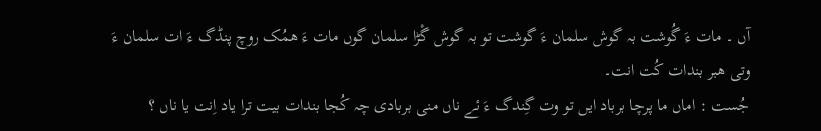آں ۔ مات ءَ گُوشت بہ گوش سلمان ءَ گوشت تو بہ گوش گْڑا سلمان گوں مات ءَ ھمُک روچ پنڈگ ءَ ات سلمان ءَ وتی ھبر بندات کُت انت۔
جُست : اماں ما پرچا برباد ایں تو وت گِندگ ءَ ئے ناں منی بربادی چہ کُجا بندات بیت ترا یاد اِنت یا ناں ؟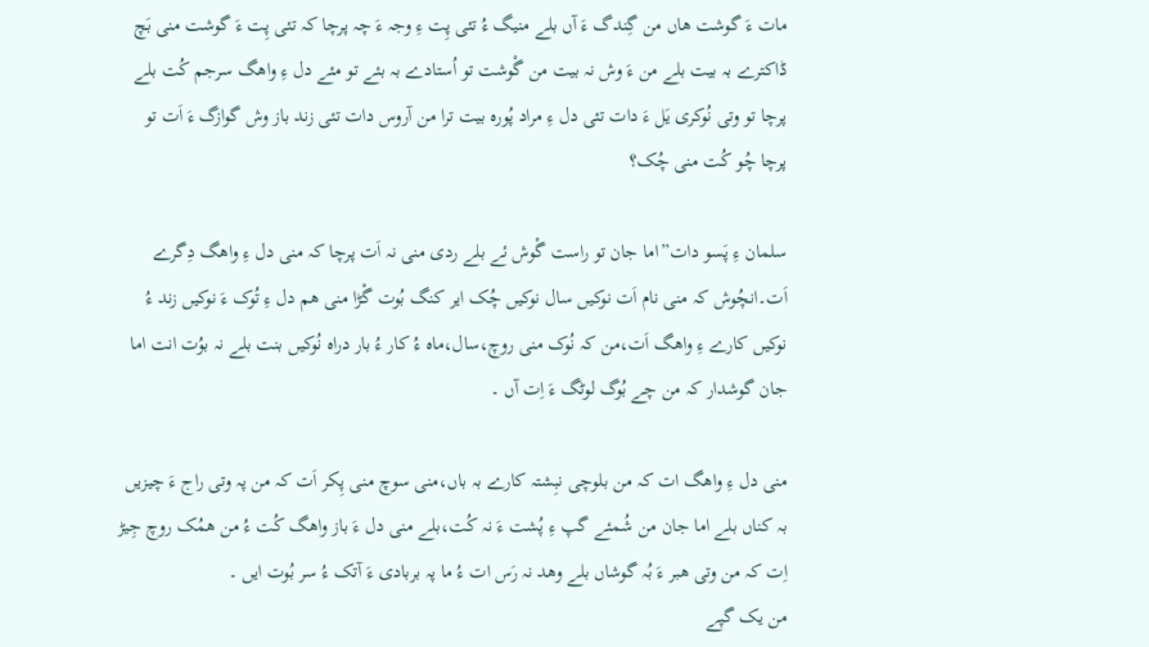مات ءَ گوشت ھاں من گِندگ ءَ آں بلے منیگ ءُ تئی پِت ءِ وجہ ءَ چہ پرچا کہ تئی پِت ءَ گوشت منی بَچ ڈاکترے بہ بیت بلے من ءَ وش نہ بیت من گْوشت تو اُستادے بہ بئے تو مئے دل ءِ واھگ سرجم کُت بلے پرچا تو وتی نُوکری یَل ءَ دات تئی دل ءِ مراد پُورہ بیت ترا من آروس دات تئی زند باز وش گوازگ ءَ اَت تو پرچا چُو کُت منی چُک؟

سلمان ءِ پَسو دات”اما جان تو راست گْوش ئے بلے ردی منی نہ اَت پرچا کہ منی دل ءِ واھگ دِگرے اَت۔انچُوش کہ منی نام اَت نوکیں سال نوکیں چُک ایر کنگ بُوت گْڑا منی ھم دل ءِ تُوک ءَ نوکیں زند ءُ نوکیں کارے ءِ واھگ اَت،من کہ نُوک منی روچ،سال،ماہ ءُ کار ءُ بار دراہ نُوکیں بنت بلے نہ بوُت انت اما جان گوشدار کہ من چے بُوگ لوٹگ ءَ اِت آں ۔

منی دل ءِ واھگ ات کہ من بلوچی نبِشتہ کارے بہ باں،منی سوچ منی پِکر اَت کہ من پہ وتی راج ءَ چیزیں بہ کناں بلے اما جان من شُمئے گپ ءِ پُشت ءَ نہ کُت،بلے منی دل ءَ باز واھگ کُت ءُ من ھمُک روچ جِیڑ اِت کہ من وتی ھبر ءَ بُہ گوشاں بلے وھد نہ رَس ات ءُ ما پہ بربادی ءَ آتک ءُ سر بُوت ایں ۔
من یک گپے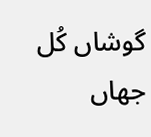گوشاں کُل جھاں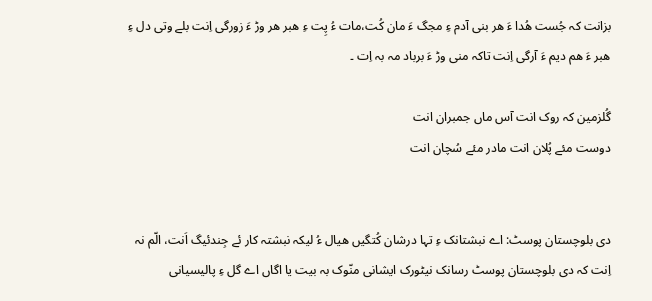بزانت کہ جُست ھُدا ءَ ھر بنی آدم ءِ مجگ ءَ مان کُت،مات ءُ پِت ءِ ھبر ھر وڑ ءَ زورگی اِنت بلے وتی دل ءِ ھبر ءَ ھم دیم ءَ آرگی اِنت تاکہ منی وڑ ءَ برباد مہ بہ اِت ۔

گُلزمین کہ روک انت آس ماں جمبران انت
دوست مئے پُلان انت مادر مئے سُچان انت


دی بلوچستان پوسٹ: اے نبشتانک ءِ تہا درشان کُتگیں ھیال ءُ لیکہ نبشتہ کار ئے جِندئیگ اَنت، الّم نہ اِنت کہ دی بلوچستان پوسٹ رسانک نیٹورک ایشانی منّوک بہ بیت یا اگاں اے گل ءِ پالیسیانی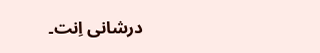درشانی اِنت۔